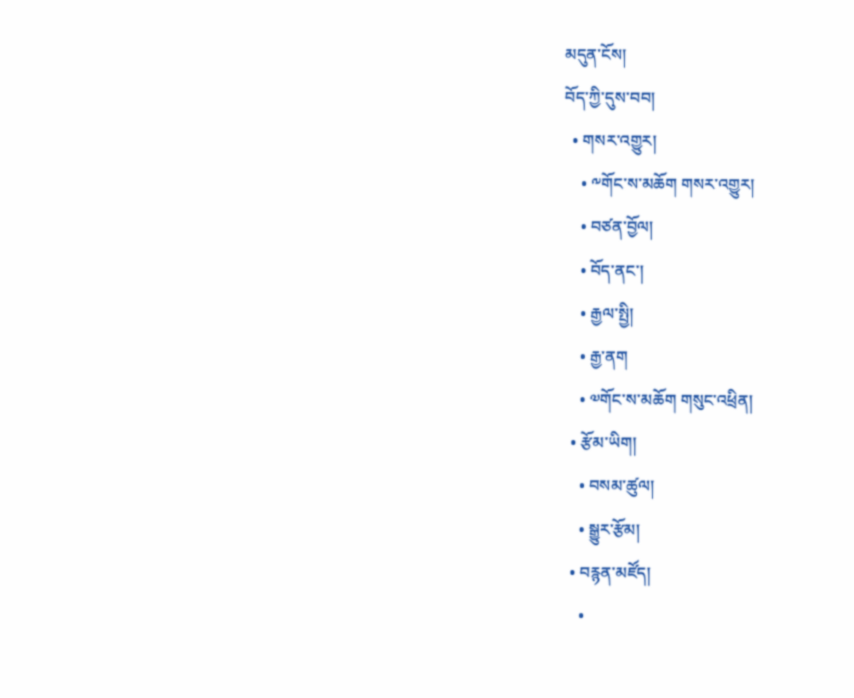མདུན་ངོས།
བོད་ཀྱི་དུས་བབ།
  • གསར་འགྱུར།
    • ༸གོང་ས་མཆོག གསར་འགྱུར།
    • བཙན་བྱོལ།
    • བོད་ནང་།
    • རྒྱལ་སྤྱི།
    • རྒྱ་ནག
    • ༧གོང་ས་མཆོག གསུང་འཕྲིན།
  • རྩོམ་ཡིག།
    • བསམ་ཚུལ།
    • སྒྱུར་རྩོམ།
  • བརྙན་མཛོད།
    •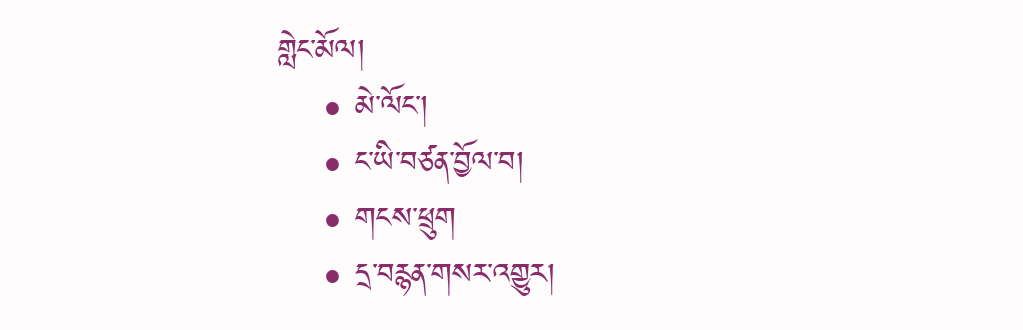གླེང་མོལ།
    • མེ་ལོང་།
    • ང་ཡི་བཙན་བྱོལ་བ།
    • གངས་ཕྲུག
    • དྲ་བརྙན་གསར་འགྱུར།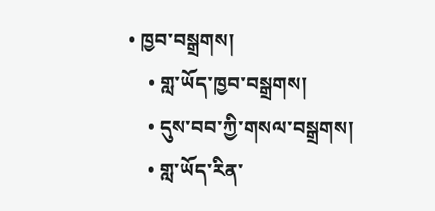• ཁྱབ་བསྒྲགས།
    • གླ་ཡོད་ཁྱབ་བསྒྲགས།
    • དུས་བབ་ཀྱི་གསལ་བསྒྲགས།
    • གླ་ཡོད་རིན་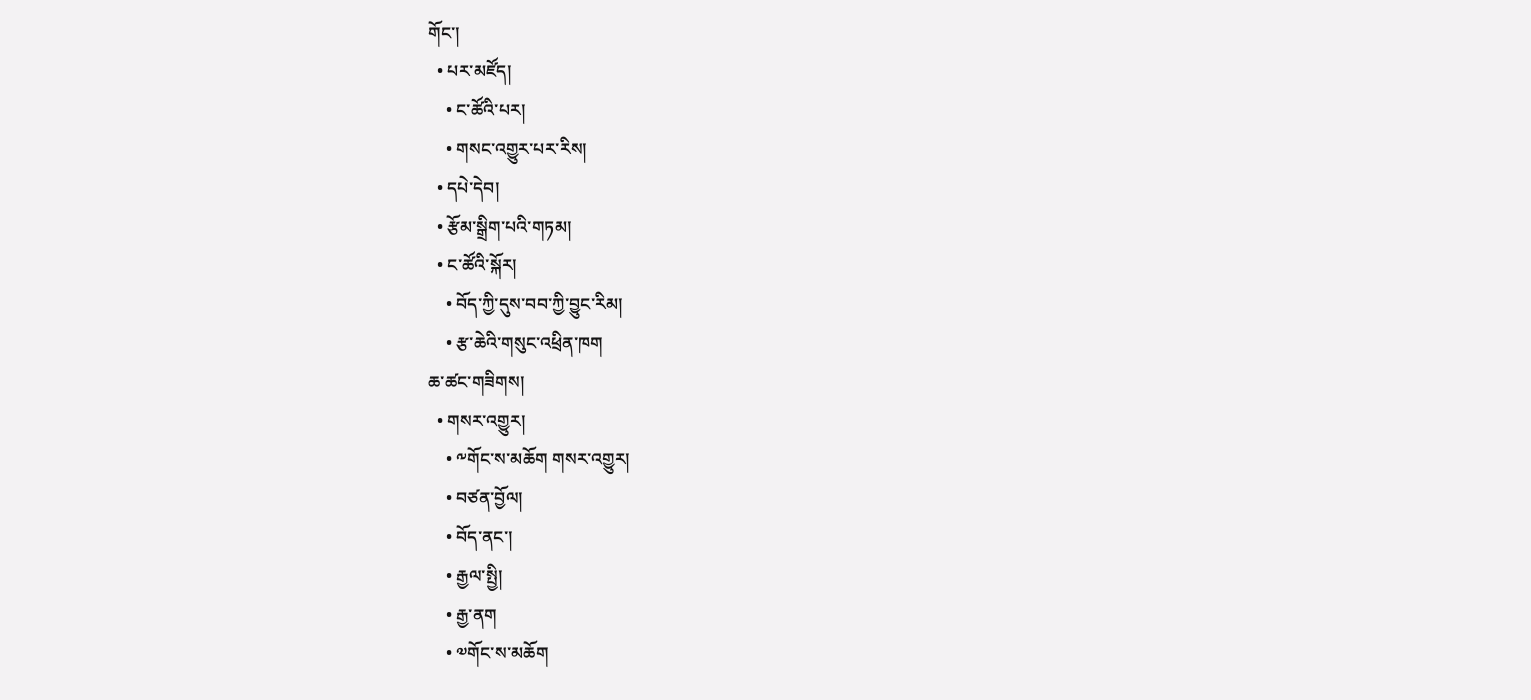གོང་།
  • པར་མཛོད།
    • ང་ཚོའི་པར།
    • གསང་འགྱུར་པར་རིས།
  • དཔེ་དེབ།
  • རྩོམ་སྒྲིག་པའི་གཏམ།
  • ང་ཚོའི་སྐོར།
    • བོད་ཀྱི་དུས་བབ་ཀྱི་བྱུང་རིམ།
    • རྩ་ཆེའི་གསུང་འཕྲིན་ཁག
ཆ་ཚང་གཟིགས།
  • གསར་འགྱུར།
    • ༸གོང་ས་མཆོག གསར་འགྱུར།
    • བཙན་བྱོལ།
    • བོད་ནང་།
    • རྒྱལ་སྤྱི།
    • རྒྱ་ནག
    • ༧གོང་ས་མཆོག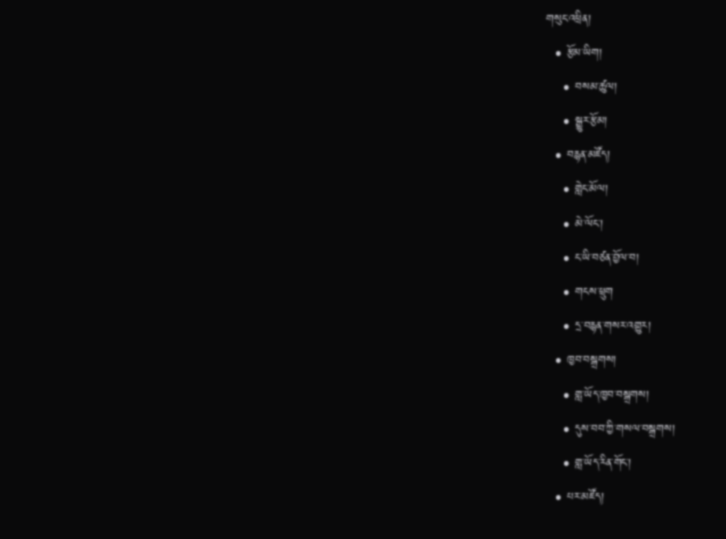གསུང་འཕྲིན།
  • རྩོམ་ཡིག།
    • བསམ་ཚུལ།
    • སྒྱུར་རྩོམ།
  • བརྙན་མཛོད།
    • གླེང་མོལ།
    • མེ་ལོང་།
    • ང་ཡི་བཙན་བྱོལ་བ།
    • གངས་ཕྲུག
    • དྲ་བརྙན་གསར་འགྱུར།
  • ཁྱབ་བསྒྲགས།
    • གླ་ཡོད་ཁྱབ་བསྒྲགས།
    • དུས་བབ་ཀྱི་གསལ་བསྒྲགས།
    • གླ་ཡོད་རིན་གོང་།
  • པར་མཛོད།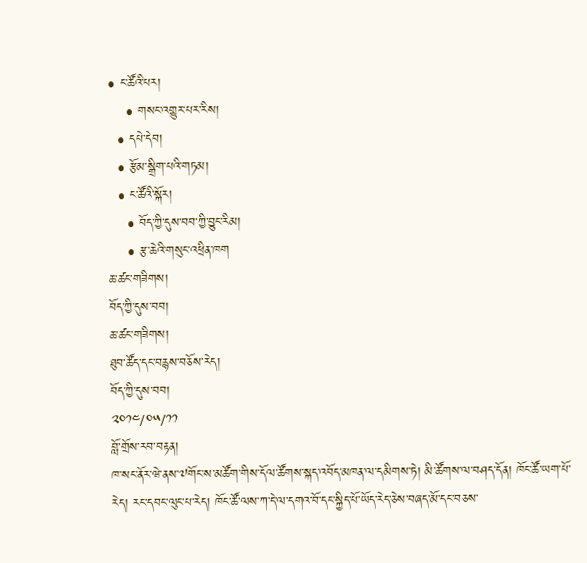• ང་ཚོའི་པར།
    • གསང་འགྱུར་པར་རིས།
  • དཔེ་དེབ།
  • རྩོམ་སྒྲིག་པའི་གཏམ།
  • ང་ཚོའི་སྐོར།
    • བོད་ཀྱི་དུས་བབ་ཀྱི་བྱུང་རིམ།
    • རྩ་ཆེའི་གསུང་འཕྲིན་ཁག
ཆ་ཚང་གཟིགས།
བོད་ཀྱི་དུས་བབ།
ཆ་ཚང་གཟིགས།
ཐུབ་ཚོད་དང་བརྙས་བཅོས་རེད།
བོད་ཀྱི་དུས་བབ།
༢༠༡༤/༠༥/༡༡
བློ་གྲོས་རབ་བརྟན།
ཁ་སང་ནོར་ཝེ་ནས་༧གོང་ས་མཚོག་གིས་དོལ་ཚོགས་སྐད་འབོད་མཁན་ལ་དམིགས་ཏེ། མི་ཚོགས་ལ་བཤད་དོན། ཁོང་ཚོ་ཡག་པོ་རེད། རང་དབང་ལུང་པ་རེད། ཁོང་ཚོ་ལས་ཀ་དེ་ལ་དགའ་བོ་དང་སྐྱིད་པོ་ཡོད་རེད་ཅེས་བཞད་མོ་དང་བཅས་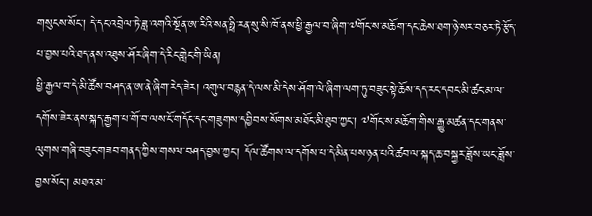གསུངས་སོང་། དེ་དང་འབྲེལ་ཏེ་ཟླ་འགའི་སྔོན་ཨ་རིའི་སན་ཧྥི་རན་སུ་སི་ཁོ་ནས་ཕྱི་རྒྱལ་བ་ཞིག་༧གོང་ས་མཆོག་དང་ཆེས་ཐག་ཉེ་སར་བཅར་ཏེ་རྩོད་པ་བྱས་པའི་ཐད་ནས་འཐུས་ཤོར་ཞིག་དེ་རིང་གླེང་གི་ཡིན།
ཕྱི་རྒྱལ་བ་དེ་མི་ཚོས་བཤད་ན་ཨ་ནེ་ཞིག་རེད་ཟེར། འགུལ་བརྙན་དེ་ལས་མི་དེས་ཤོག་ལེ་ཞིག་ལག་ཏུ་བཟུང་སྟེ་ཆོས་དད་རང་དབང་མི་ཚང་མ་ལ་དགོས་ཟེར་ནས་སྐད་རྒྱག་པ་གོ་བ་ལས་ངོ་གདོང་དང་གཟུགས་དབྱིབས་སོགས་མཐོང་མི་ཐུབ་ཀྱང་། ༧གོང་ས་མཆོག་གིས་རྒྱུ་མཚན་དང་གནས་ལུགས་གཞི་བཟུང་གཟབ་གནད་ཀྱིས་གསལ་བཤད་བྱས་ཀྱང་། དོལ་ཚོགས་ལ་དགོས་པ་དེ་མིན་པས་ཉན་པའི་ཚབ་ལ་སྐད་ཆ་བསྐྱར་ཟློས་ཡང་ཟློས་བྱས་སོང་། མཐའ་མ་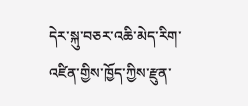དེར་སྐུ་བཅར་འཆི་མེད་རིག་འཛིན་གྱིས་ཁྱོད་ཀྱིས་རྫུན་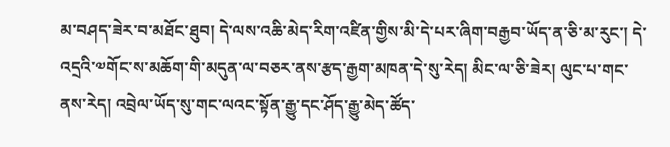མ་བཤད་ཟེར་བ་མཐོང་ཐུབ། དེ་ལས་འཆི་མེད་རིག་འཛིན་གྱིས་མི་དེ་པར་ཞིག་བརྒྱབ་ཡོད་ན་ཅི་མ་རུང་། དེ་འདྲའི་༧གོང་ས་མཆོག་གི་མདུན་ལ་བཅར་ནས་རྩད་རྒྱག་མཁན་དེ་སུ་རེད། མིང་ལ་ཅི་ཟེར། ལུང་པ་གང་ནས་རེད། འབྲེལ་ཡོད་སུ་གང་ལའང་སྟོན་རྒྱུ་དང་ཤོད་རྒྱུ་མེད་ཚོད་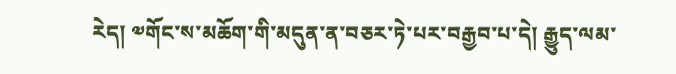རེད། ༧གོང་ས་མཆོག་གི་མདུན་ན་བཅར་ཏེ་པར་བརྒྱབ་པ་དེ། རྒྱུད་ལམ་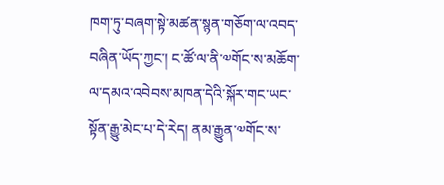ཁག་ཏུ་བཞག་སྟེ་མཚན་སྙན་གཅོག་ལ་འབད་བཞིན་ཡོད་ཀྱང་། ང་ཚོ་ལ་ནི་༧གོང་ས་མཆོག་ལ་དམའ་འབེབས་མཁན་དེའི་སྐོར་གང་ཡང་སྟོན་རྒྱུ་མེང་པ་དེ་རེད། ནམ་རྒྱུན་༧གོང་ས་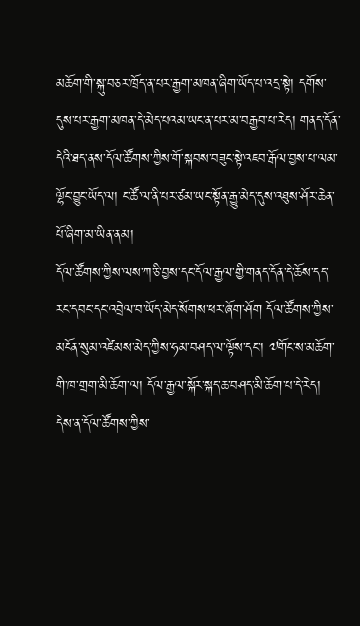མཆོག་གི་སྐུ་བཅར་ཁྲོད་ན་པར་རྒྱག་མཁན་ཞིག་ཡོད་པ་འདྲ་སྟེ། དགོས་དུས་པར་རྒྱག་མཁན་དེ་མེད་པའམ་ཡང་ན་པར་མ་བརྒྱབ་པ་རེད། གནད་དོན་དེའི་ཐད་ནས་དོལ་ཚོགས་ཀྱིས་གོ་སྐབས་བཟུང་སྟེ་འཇབ་རྒོལ་བྱས་པ་ལམ་ལྷོང་བྱུང་ཡོད་ལ། ང་ཚོ་ལ་ནི་པར་ཙམ་ཡང་སྟོན་རྒྱུ་མེད་དུས་འཐུས་ཤོར་ཆེན་པོ་ཞིག་མ་ཡིན་ནམ།
དོལ་ཚོགས་ཀྱིས་ལས་ཀ་ཅི་བྱས་དང་དོལ་རྒྱལ་གྱི་གནད་དོན་དེ་ཆོས་དད་རང་དབང་དང་འབྲེལ་བ་ཡོད་མེད་སོགས་ཕར་ཞོག་ཤོག དོལ་ཚོགས་ཀྱིས་མངོན་སུམ་འཛེམས་མེད་ཀྱིས་ཧམ་བཤད་ལ་ལྟོས་དང་། ༧གོང་ས་མཆོག་གི་ཁ་གྲག་མི་ཆོག་ལ། དོལ་རྒྱལ་སྐོར་སྐད་ཆ་བཤད་མི་ཆོག་པ་དེ་རེད། དེས་ན་དོལ་ཚོགས་ཀྱིས་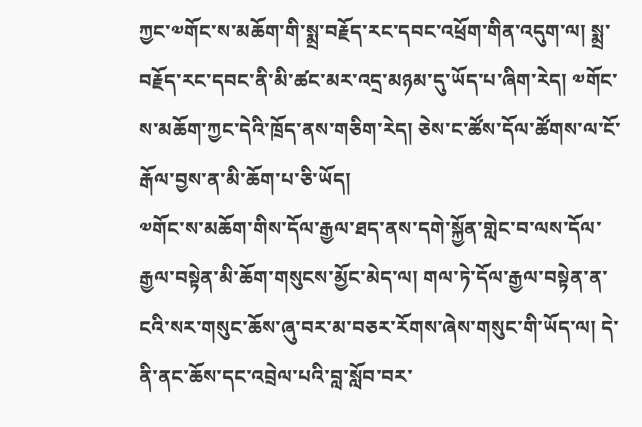ཀྱང་༧གོང་ས་མཆོག་གི་སྨྲ་བརྗོད་རང་དབང་འཕྲོག་གིན་འདུག་ལ། སྨྲ་བརྗོད་རང་དབང་ནི་མི་ཚང་མར་འདྲ་མཉམ་དུ་ཡོད་པ་ཞིག་རེད། ༧གོང་ས་མཆོག་ཀྱང་དེའི་ཁྲོད་ནས་གཅིག་རེད། ཅེས་ང་ཚོས་དོལ་ཚོགས་ལ་ངོ་རྒོལ་བྱས་ན་མི་ཆོག་པ་ཅི་ཡོད།
༧གོང་ས་མཆོག་གིས་དོལ་རྒྱལ་ཐད་ནས་དགེ་སྐྱོན་གླེང་བ་ལས་དོལ་རྒྱལ་བསྟེན་མི་ཆོག་གསུངས་མྱོང་མེད་ལ། གལ་ཏེ་དོལ་རྒྱལ་བསྟེན་ན་ངའི་སར་གསུང་ཆོས་ཞུ་བར་མ་བཅར་རོགས་ཞེས་གསུང་གི་ཡོད་ལ། དེ་ནི་ནང་ཆོས་དང་འབྲེལ་པའི་བླ་སློབ་བར་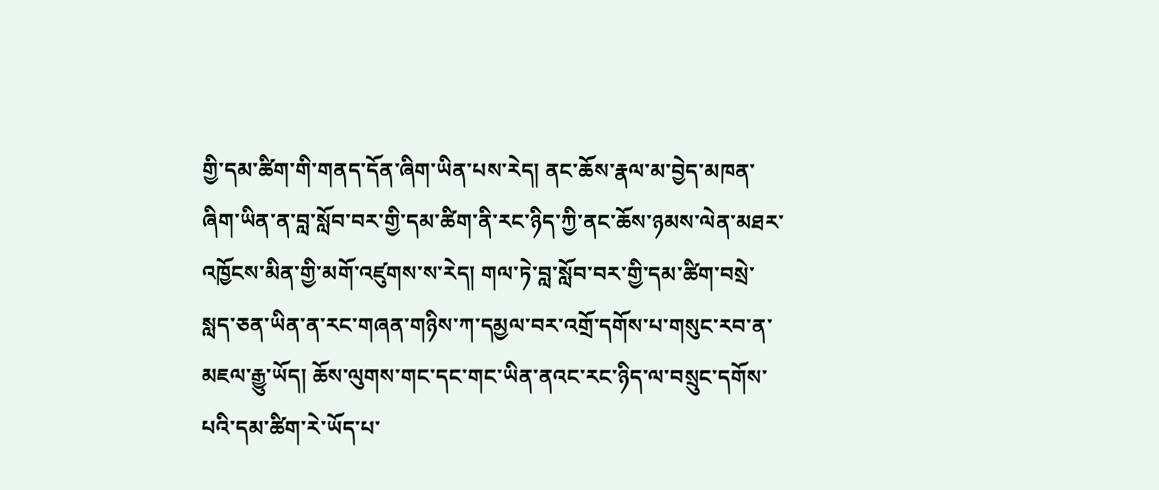གྱི་དམ་ཚིག་གི་གནད་དོན་ཞིག་ཡིན་པས་རེད། ནང་ཆོས་རྣལ་མ་བྱེད་མཁན་ཞིག་ཡིན་ན་བླ་སློབ་བར་གྱི་དམ་ཚིག་ནི་རང་ཉིད་ཀྱི་ནང་ཆོས་ཉམས་ལེན་མཐར་འཁྱོངས་མིན་གྱི་མགོ་འཛུགས་ས་རེད། གལ་ཏེ་བླ་སློབ་བར་གྱི་དམ་ཚིག་བསྲེ་སླད་ཅན་ཡིན་ན་རང་གཞན་གཉིས་ཀ་དམྱལ་བར་འགྲོ་དགོས་པ་གསུང་རབ་ན་མཇལ་རྒྱུ་ཡོད། ཆོས་ལུགས་གང་དང་གང་ཡིན་ནའང་རང་ཉིད་ལ་བསྲུང་དགོས་པའི་དམ་ཚིག་རེ་ཡོད་པ་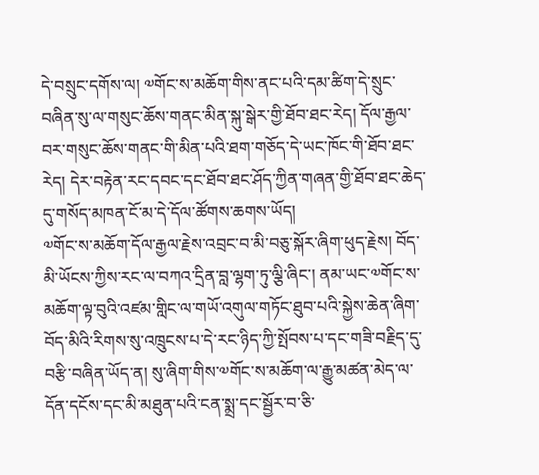དེ་བསྲུང་དགོས་ལ། ༧གོང་ས་མཆོག་གིས་ནང་པའི་དམ་ཚིག་དེ་སྲུང་བཞིན་སུ་ལ་གསུང་ཆོས་གནང་མིན་སྐུ་སྒེར་གྱི་ཐོབ་ཐང་རེད། དོལ་རྒྱལ་བར་གསུང་ཆོས་གནང་གི་མིན་པའི་ཐག་གཅོད་དེ་ཡང་ཁོང་གི་ཐོབ་ཐང་རེད། དེར་བརྟེན་རང་དབང་དང་ཐོབ་ཐང་ཤོད་ཀྱིན་གཞན་གྱི་ཐོབ་ཐང་ཆེད་དུ་གསོད་མཁན་ངོ་མ་དེ་དོལ་ཚོགས་ཆགས་ཡོད།
༧གོང་ས་མཆོག་དོལ་རྒྱལ་རྗེས་འབྲང་བ་མི་བཅུ་སྐོར་ཞིག་ཕུད་རྗེས། བོད་མི་ཡོངས་ཀྱིས་རང་ལ་བཀའ་དྲིན་བླ་ལྷག་ཏུ་ལྕི་ཞིང་། ནམ་ཡང་༧གོང་ས་མཆོག་ལྟ་བུའི་འཛམ་གླིང་ལ་གཡོ་འགུལ་གཏོང་ཐུབ་པའི་སྐྱེས་ཆེན་ཞིག་བོད་མིའི་རིགས་སུ་འཁྲུངས་པ་དེ་རང་ཉིད་ཀྱི་སྤོབས་པ་དང་གཟི་བརྗིད་དུ་བརྩི་བཞིན་ཡོད་ན། སུ་ཞིག་གིས་༧གོང་ས་མཆོག་ལ་རྒྱུ་མཚན་མེད་ལ་དོན་དངོས་དང་མི་མཐུན་པའི་ངན་སྨྲ་དང་སྦྱོར་བ་ཅི་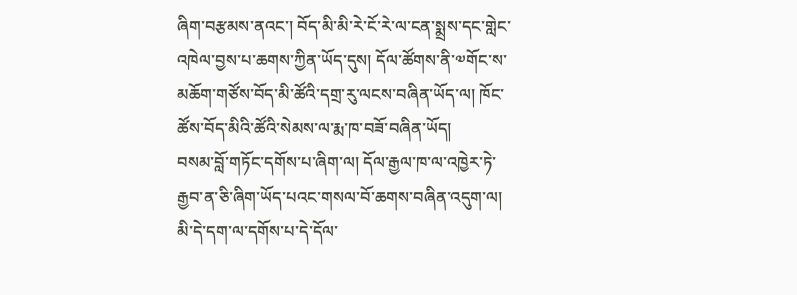ཞིག་བརྩམས་ནའང་། བོད་མི་མི་རེ་ངོ་རེ་ལ་ངན་སྨྲས་དང་གླེང་འཁེལ་བྱས་པ་ཆགས་ཀྱིན་ཡོད་དུས། དོལ་ཚོགས་ནི་༧གོང་ས་མཆོག་གཙོས་བོད་མི་ཚོའི་དགྲ་རུ་ལངས་བཞིན་ཡོད་ལ། ཁོང་ཚོས་བོད་མིའི་ཚོའི་སེམས་ལ་རྨ་ཁ་བཟོ་བཞིན་ཡོད།
བསམ་བློ་གཏོང་དགོས་པ་ཞིག་ལ། དོལ་རྒྱལ་ཁ་ལ་འཁྱེར་ཏེ་རྒྱབ་ན་ཅི་ཞིག་ཡོད་པའང་གསལ་བོ་ཆགས་བཞིན་འདུག་ལ། མི་དེ་དག་ལ་དགོས་པ་དེ་དོལ་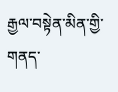རྒྱལ་བསྟེན་མིན་གྱི་གནད་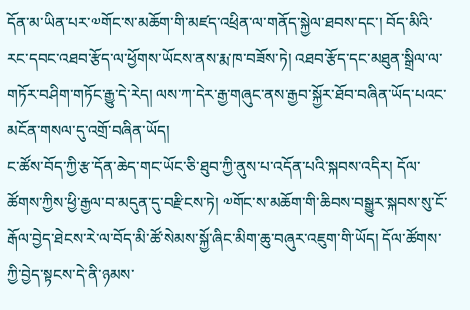དོན་མ་ཡིན་པར་༧གོང་ས་མཆོག་གི་མཛད་འཕྲིན་ལ་གནོད་སྐྱེལ་ཐབས་དང་། བོད་མིའི་རང་དབང་འཐབ་རྩོད་ལ་ཕྱོགས་ཡོངས་ནས་རྨ་ཁ་བཟོས་ཏེ། འཐབ་རྩོད་དང་མཐུན་སྒྲིལ་ལ་གཏོར་བཤིག་གཏོང་རྒྱུ་དེ་རེད། ལས་ཀ་དེར་རྒྱ་གཞུང་ནས་རྒྱབ་སྐྱོར་ཐོབ་བཞིན་ཡོད་པའང་མངོན་གསལ་དུ་འགྲོ་བཞིན་ཡོད།
ང་ཚོས་བོད་ཀྱི་རྩ་དོན་ཆེད་གང་ཡོང་ཅི་ཐུབ་ཀྱི་ནུས་པ་འདོན་པའི་སྐབས་འདིར། དོལ་ཚོགས་ཀྱིས་ཕྱི་རྒྱལ་བ་མདུན་དུ་བརྫིངས་ཏེ། ༧གོང་ས་མཆོག་གི་ཆིབས་བསྒྱུར་སྐབས་སུ་ངོ་རྒོལ་བྱེད་ཐེངས་རེ་ལ་བོད་མི་ཚོ་སེམས་སྐྱོ་ཞིང་མིག་ཆུ་བཞུར་འཇུག་གི་ཡོད། དོལ་ཚོགས་ཀྱི་བྱེད་སྟངས་དེ་ནི་ཉམས་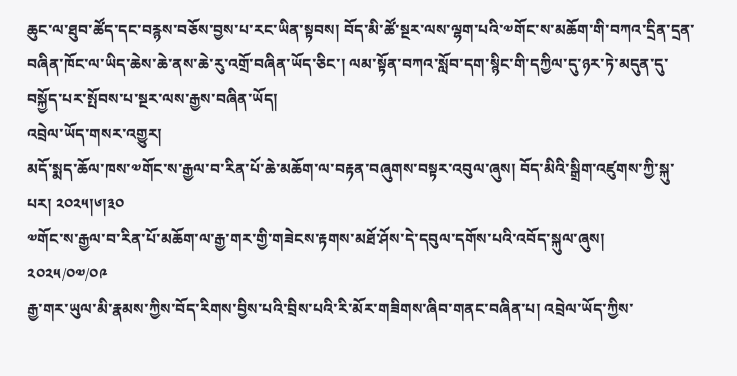ཆུང་ལ་ཐུབ་ཚོད་དང་བརྙས་བཅོས་བྱས་པ་རང་ཡིན་སྟབས། བོད་མི་ཚོ་སྔར་ལས་ལྷག་པའི་༧གོང་ས་མཆོག་གི་བཀའ་དྲིན་དྲན་བཞིན་ཁོང་ལ་ཡིད་ཆེས་ཆེ་ནས་ཆེ་རུ་འགྲོ་བཞིན་ཡོད་ཅིང་། ལམ་སྟོན་བཀའ་སློབ་དག་སྙིང་གི་དཀྱིལ་དུ་ཉར་ཏེ་མདུན་དུ་བསྐྱོད་པར་སྤོབས་པ་སྔར་ལས་རྒྱས་བཞིན་ཡོད།
འབྲེལ་ཡོད་གསར་འགྱུར།
མདོ་སྨད་ཆོལ་ཁས་༧གོང་ས་རྒྱལ་བ་རིན་པོ་ཆེ་མཆོག་ལ་བརྟན་བཞུགས་བསྟར་འབུལ་ཞུས། བོད་མིའི་སྒྲིག་འཛུགས་ཀྱི་སྐུ་པར། ༢༠༢༥།༦།༣༠
༧གོང་ས་རྒྱལ་བ་རིན་པོ་མཆོག་ལ་རྒྱ་གར་གྱི་གཟེངས་རྟགས་མཐོ་ཤོས་དེ་དབུལ་དགོས་པའི་འབོད་སྐུལ་ཞུས།
༢༠༢༥/༠༧/༠༩
རྒྱ་གར་ཡུལ་མི་རྣམས་ཀྱིས་བོད་རིགས་བྱིས་པའི་བྲིས་པའི་རི་མོར་གཟིགས་ཞིབ་གནང་བཞིན་པ། འབྲེལ་ཡོད་ཀྱིས་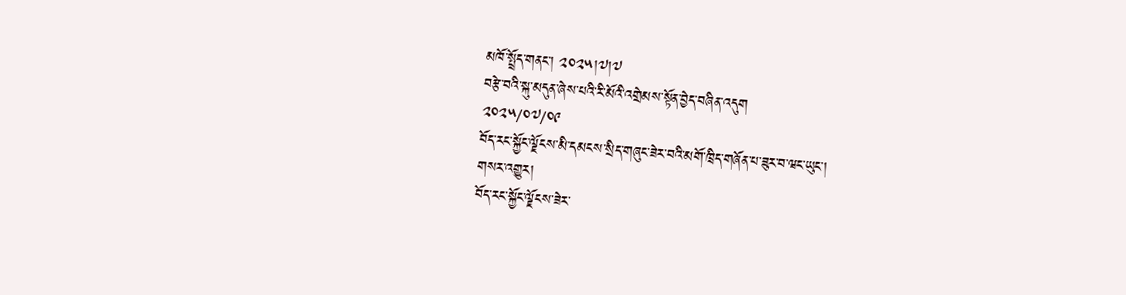མཁོ་སྤྲོད་གནང་། ༢༠༢༥།༧།༧
བརྩེ་བའི་སྐུ་མདུན་ཞེས་པའི་རི་མོའི་འགྲེམས་སྟོན་བྱེད་བཞིན་འདུག
༢༠༢༥/༠༧/༠༩
བོད་རང་སྐྱོང་ལྗོངས་མི་དམངས་སྲིད་གཞུང་ཟེར་བའི་མགོ་ཁྲིད་གཞོན་པ་ཟུར་བ་ཝང་ཡུང་།
གསར་འགྱུར།
བོད་རང་སྐྱོང་ལྗོངས་ཟེར་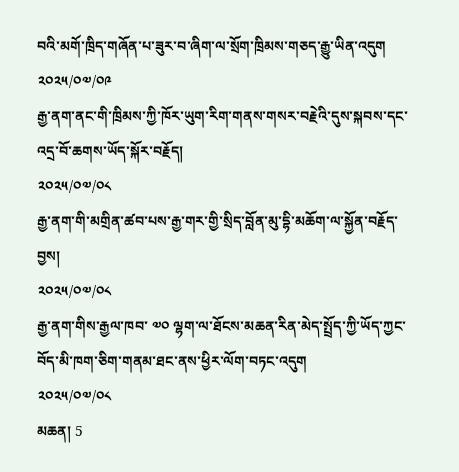བའི་མགོ་ཁྲིད་གཞོན་པ་ཟུར་བ་ཞིག་ལ་སྲོག་ཁྲིམས་གཅད་རྒྱུ་ཡིན་འདུག
༢༠༢༥/༠༧/༠༩
རྒྱ་ནག་ནང་གི་ཁྲིམས་ཀྱི་ཁོར་ཡུག་རིག་གནས་གསར་བརྗེའི་དུས་སྐབས་དང་འདྲ་བོ་ཆགས་ཡོད་སྐོར་བརྗོད།
༢༠༢༥/༠༧/༠༨
རྒྱ་ནག་གི་མགྲིན་ཚབ་པས་རྒྱ་གར་གྱི་སྲིད་བློན་མུ་དྷི་མཆོག་ལ་སྐྱོན་བརྗོད་བྱས།
༢༠༢༥/༠༧/༠༨
རྒྱ་ནག་གིས་རྒྱལ་ཁབ་ ༧༠ ལྷག་ལ་ཐོངས་མཆན་རིན་མེད་སྤྲོད་ཀྱི་ཡོད་ཀྱང་བོད་མི་ཁག་ཅིག་གནམ་ཐང་ནས་ཕྱིར་ལོག་བཏང་འདུག
༢༠༢༥/༠༧/༠༨
མཆན། 5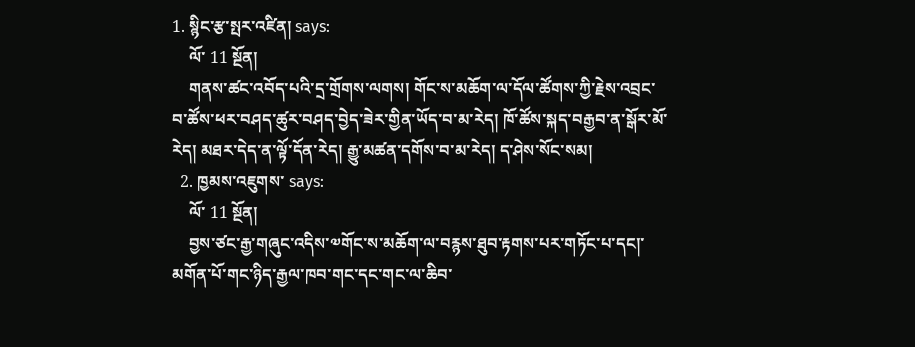1. སྙིང་རྩ་སྤར་འཛིན། says:
    ལོ་ 11 སྔོན།
    གནས་ཚང་འབོད་པའི་དྲ་གྲོགས་ལགས། གོང་ས་མཆོག་ལ་དོལ་ཚོགས་ཀྱི་རྗེས་འབྲང་བ་ཚོས་ཕར་བཤད་ཚུར་བཤད་བྱེད་ཟེར་གྱིན་ཡོད་བ་མ་རེད། ཁོ་ཚོས་སྐད་བརྒྱབ་ན་སྒོར་མོ་རེད། མཐར་དེད་ན་ལྟོ་དོན་རེད། རྒྱུ་མཚན་དགོས་བ་མ་རེད། ད་ཤེས་སོང་སམ།
  2. ཁྱམས་འཇུགས་ says:
    ལོ་ 11 སྔོན།
    བྱས་ཙང་རྒྱ་གཞུང་འདིས་༧གོང་ས་མཆོག་ལ་བརྙས་ཐུབ་རྟགས་པར་གཏོང་པ་དང།་མགོན་པོ་གང་ཉིད་རྒྱལ་ཁབ་གང་དང་གང་ལ་ཆིབ་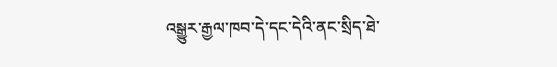འསྒྱུར་རྒྱལ་ཁབ་དེ་དང་དེའི་ནང་སྲིད་ཐེ་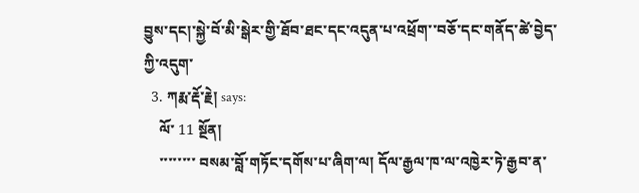བྱུས་དང།་སྐྱེ་བོ་མི་སྒེར་གྱི་ཐོབ་ཐང་དང་འདུན་པ་འཕྲོག་་བཅོ་དང་གནོད་ཚེ་བྱེད་ཀྱི་འདུག་
  3. ཀརྨ་རྡོ་རྗེ། says:
    ལོ་ 11 སྔོན།
    ་་་་་་་་ བསམ་བློ་གཏོང་དགོས་པ་ཞིག་ལ། དོལ་རྒྱལ་ཁ་ལ་འཁྱེར་ཏེ་རྒྱབ་ན་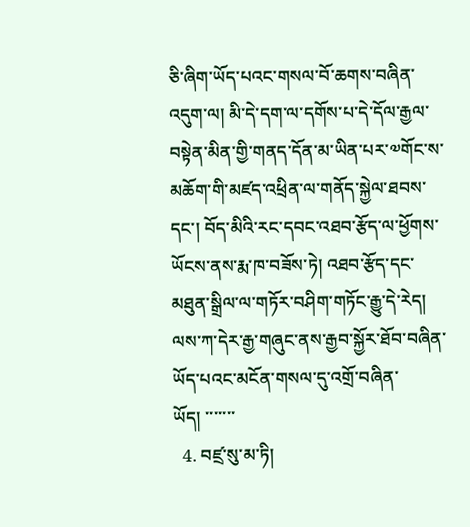ཅི་ཞིག་ཡོད་པའང་གསལ་བོ་ཆགས་བཞིན་འདུག་ལ། མི་དེ་དག་ལ་དགོས་པ་དེ་དོལ་རྒྱལ་བསྟེན་མིན་གྱི་གནད་དོན་མ་ཡིན་པར་༧གོང་ས་མཆོག་གི་མཛད་འཕྲིན་ལ་གནོད་སྐྱེལ་ཐབས་དང་། བོད་མིའི་རང་དབང་འཐབ་རྩོད་ལ་ཕྱོགས་ཡོངས་ནས་རྨ་ཁ་བཟོས་ཏེ། འཐབ་རྩོད་དང་མཐུན་སྒྲིལ་ལ་གཏོར་བཤིག་གཏོང་རྒྱུ་དེ་རེད། ལས་ཀ་དེར་རྒྱ་གཞུང་ནས་རྒྱབ་སྐྱོར་ཐོབ་བཞིན་ཡོད་པའང་མངོན་གསལ་དུ་འགྲོ་བཞིན་ཡོད། ་་་་་་་
  4. བཛྲ་སུ་མ་ཏི།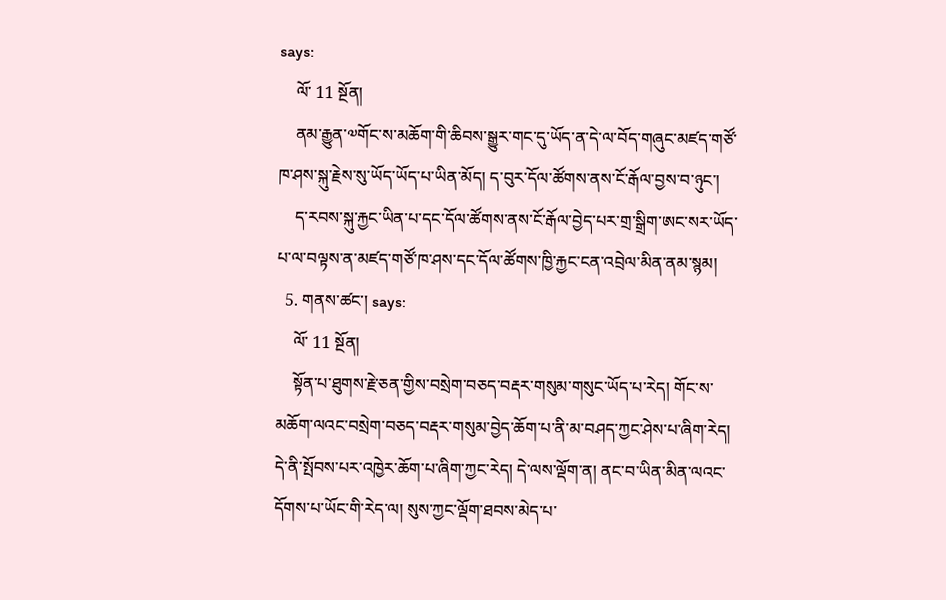says:
    ལོ་ 11 སྔོན།
    ནམ་རྒྱུན་༧གོང་ས་མཆོག་གི་ཆིབས་སྒྱུར་གང་དུ་ཡོད་ན་དེ་ལ་བོད་གཞུང་མཛད་གཙོ་ཁ་ཤས་སྐུ་རྗེས་སུ་ཡོད་ཡོད་པ་ཡིན་མོད། ད་བུར་དོལ་ཚོགས་ནས་ངོ་རྒོལ་བྱས་བ་ཉུང་།
    ད་རབས་སྐུ་རྐྱང་ཡིན་པ་དང་དོལ་ཚོགས་ནས་ངོ་རྒོལ་བྱེད་པར་གྲ་སྒྲིག་ཨང་སར་ཡོད་པ་ལ་བལྟས་ན་མཛད་གཙོ་ཁ་ཤས་དང་དོལ་ཚོགས་ཁྱི་རྐྱང་ངན་འབྲེལ་མིན་ནམ་སྙམ།
  5. གནས་ཚང་། says:
    ལོ་ 11 སྔོན།
    སྟོན་པ་ཐུགས་རྗེ་ཅན་གྱིས་བསྲེག་བཅད་བརྡར་གསུམ་གསུང་ཡོད་པ་རེད། གོང་ས་མཆོག་ལའང་བསྲེག་བཅད་བརྡར་གསུམ་བྱེད་ཆོག་པ་ནི་མ་བཤད་ཀྱང་ཤེས་པ་ཞིག་རེད། དེ་ནི་སྤོབས་པར་འཁྱེར་ཆོག་པ་ཞིག་ཀྱང་རེད། དེ་ལས་ལྡོག་ན། ནང་བ་ཡིན་མིན་ལའང་དོགས་པ་ཡོང་གི་རེད་ལ། སུས་ཀྱང་ལྡོག་ཐབས་མེད་པ་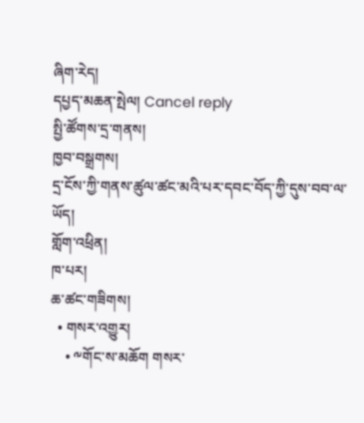ཞིག་རེད།
དཔྱད་མཆན་སྤེལ། Cancel reply
སྤྱི་ཚོགས་དྲ་གནས།
ཁྱབ་བསྒྲགས།
དྲ་ངོས་ཀྱི་གནས་ཚུལ་ཚང་མའི་པར་དབང་བོད་ཀྱི་དུས་བབ་ལ་ཡོད།
གློག་འཕྲིན།
ཁ་པར།
ཆ་ཚང་གཟིགས།
  • གསར་འགྱུར།
    • ༸གོང་ས་མཆོག གསར་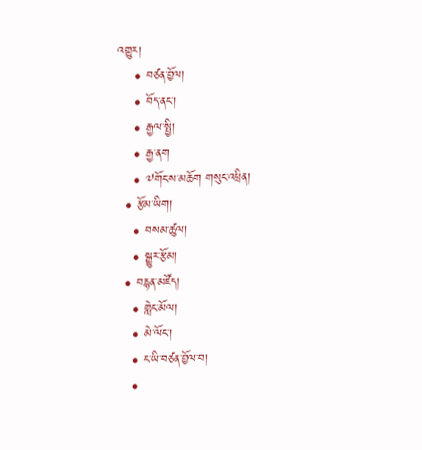འགྱུར།
    • བཙན་བྱོལ།
    • བོད་ནང་།
    • རྒྱལ་སྤྱི།
    • རྒྱ་ནག
    • ༧གོང་ས་མཆོག གསུང་འཕྲིན།
  • རྩོམ་ཡིག།
    • བསམ་ཚུལ།
    • སྒྱུར་རྩོམ།
  • བརྙན་མཛོད།
    • གླེང་མོལ།
    • མེ་ལོང་།
    • ང་ཡི་བཙན་བྱོལ་བ།
    •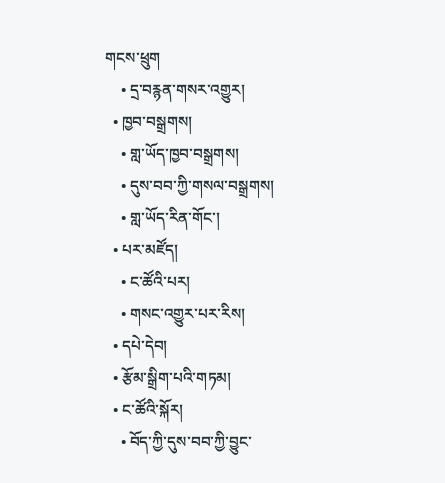གངས་ཕྲུག
    • དྲ་བརྙན་གསར་འགྱུར།
  • ཁྱབ་བསྒྲགས།
    • གླ་ཡོད་ཁྱབ་བསྒྲགས།
    • དུས་བབ་ཀྱི་གསལ་བསྒྲགས།
    • གླ་ཡོད་རིན་གོང་།
  • པར་མཛོད།
    • ང་ཚོའི་པར།
    • གསང་འགྱུར་པར་རིས།
  • དཔེ་དེབ།
  • རྩོམ་སྒྲིག་པའི་གཏམ།
  • ང་ཚོའི་སྐོར།
    • བོད་ཀྱི་དུས་བབ་ཀྱི་བྱུང་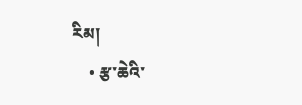རིམ།
    • རྩ་ཆེའི་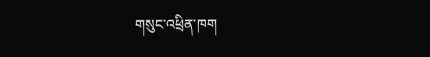གསུང་འཕྲིན་ཁག